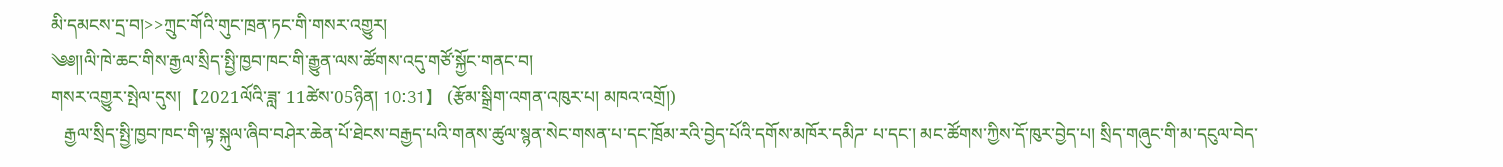མི་དམངས་དྲ་བ།>>ཀྲུང་གོའི་གུང་ཁྲན་ཏང་གི་གསར་འགྱུར།
༄༅།།ལི་ཁེ་ཆང་གིས་རྒྱལ་སྲིད་སྤྱི་ཁྱབ་ཁང་གི་རྒྱུན་ལས་ཚོགས་འདུ་གཙོ་སྐྱོང་གནང་བ།
གསར་འགྱུར་སྤེལ་དུས།  【2021ལོའི་ཟླ་ 11ཚེས་05ཉིན། 10:31】   (རྩོམ་སྒྲིག་འགན་འཁུར་པ། མཁའ་འགྲོ།)
   རྒྱལ་སྲིད་སྤྱི་ཁྱབ་ཁང་གི་ལྟ་སྐུལ་ཞིབ་བཤེར་ཆེན་པོ་ཐེངས་བརྒྱད་པའི་གནས་ཚུལ་སྙན་སེང་གསན་པ་དང་ཁྲོམ་རའི་བྱེད་པོའི་དགོས་མཁོར་དམིཌ་ པ་དང་། མང་ཚོགས་ཀྱིས་དོ་ཁུར་བྱེད་པ། སྲིད་གཞུང་གི་མ་དངུལ་བེད་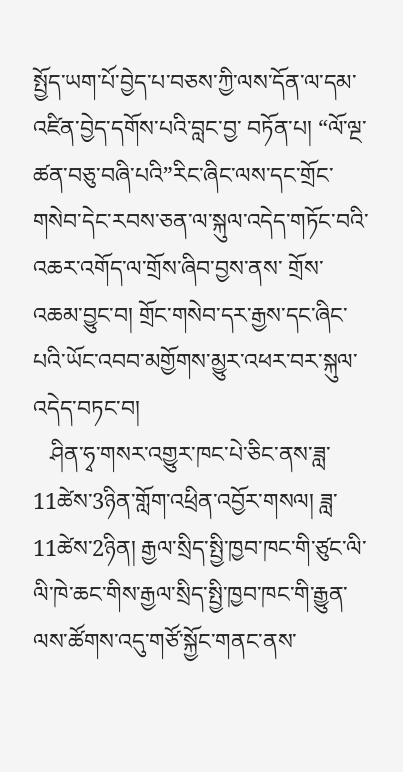སྤྱོད་ཡག་པོ་བྱེད་པ་བཅས་ཀྱི་ལས་དོན་ལ་དམ་འཛིན་བྱེད་དགོས་པའི་བླང་བྱ་ བཏོན་པ། “ལོ་ལྔ་ཚན་བཅུ་བཞི་པའི”རིང་ཞིང་ལས་དང་གྲོང་གསེབ་དེང་རབས་ཅན་ལ་སྐུལ་འདེད་གཏོང་བའི་འཆར་འགོད་ལ་གྲོས་ཞིབ་བྱས་ནས་ གྲོས་འཆམ་བྱུང་བ། གྲོང་གསེབ་དར་རྒྱས་དང་ཞིང་པའི་ཡོང་འབབ་མགྱོགས་མྱུར་འཕར་བར་སྐུལ་འདེད་བཏང་བ།
   ཤིན་ཧྭ་གསར་འགྱུར་ཁང་པེ་ཅིང་ནས་ཟླ་11ཚེས་3ཉིན་གློག་འཕྲིན་འབྱོར་གསལ། ཟླ་11ཚེས་2ཉིན། རྒྱལ་སྲིད་སྤྱི་ཁྱབ་ཁང་གི་ཙུང་ལི་ལི་ཁེ་ཆང་གིས་རྒྱལ་སྲིད་སྤྱི་ཁྱབ་ཁང་གི་རྒྱུན་ལས་ཚོགས་འདུ་གཙོ་སྐྱོང་གནང་ནས་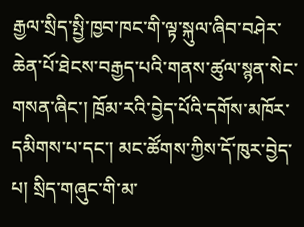རྒྱལ་སྲིད་སྤྱི་ཁྱབ་ཁང་གི་ལྟ་སྐུལ་ཞིབ་བཤེར་ཆེན་པོ་ཐེངས་བརྒྱད་པའི་གནས་ཚུལ་སྙན་སེང་གསན་ཞིང་། ཁྲོམ་རའི་བྱེད་པོའི་དགོས་མཁོར་དམིགས་པ་དང་། མང་ཚོགས་ཀྱིས་དོ་ཁུར་བྱེད་པ། སྲིད་གཞུང་གི་མ་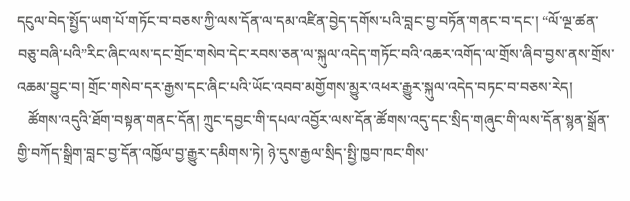དངུལ་བེད་སྤྱོད་ཡག་པོ་གཏོང་བ་བཅས་ཀྱི་ལས་དོན་ལ་དམ་འཛིན་བྱེད་དགོས་པའི་བླང་བྱ་བཏོན་གནང་བ་དང་། “ལོ་ལྔ་ཚན་བཅུ་བཞི་པའི”རིང་ཞིང་ལས་དང་གྲོང་གསེབ་དེང་རབས་ཅན་ལ་སྐུལ་འདེད་གཏོང་བའི་འཆར་འགོད་ལ་གྲོས་ཞིབ་བྱས་ནས་གྲོས་འཆམ་བྱུང་བ། གྲོང་གསེབ་དར་རྒྱས་དང་ཞིང་པའི་ཡོང་འབབ་མགྱོགས་མྱུར་འཕར་རྒྱུར་སྐུལ་འདེད་བཏང་བ་བཅས་རེད།
   ཚོགས་འདུའི་ཐོག་བསྟན་གནང་དོན། ཀྲུང་དབྱང་གི་དཔལ་འབྱོར་ལས་དོན་ཚོགས་འདུ་དང་སྲིད་གཞུང་གི་ལས་དོན་སྙན་སྒྲོན་གྱི་བཀོད་སྒྲིག་བླང་བྱ་དོན་འཁྱོལ་བྱ་རྒྱུར་དམིགས་ཏེ། ཉེ་དུས་རྒྱལ་སྲིད་སྤྱི་ཁྱབ་ཁང་གིས་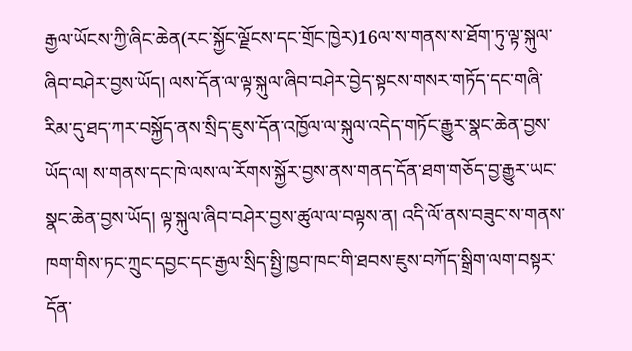རྒྱལ་ཡོངས་ཀྱི་ཞིང་ཆེན(རང་སྐྱོང་ལྗོངས་དང་གྲོང་ཁྱེར)16ལ་ས་གནས་ས་ཐོག་ཏུ་ལྟ་སྐུལ་ཞིབ་བཤེར་བྱས་ཡོད། ལས་དོན་ལ་ལྟ་སྐུལ་ཞིབ་བཤེར་བྱེད་སྟངས་གསར་གཏོད་དང་གཞི་རིམ་དུ་ཐད་ཀར་བསྐྱོད་ནས་སྲིད་ཇུས་དོན་འཁྱོལ་ལ་སྐུལ་འདེད་གཏོང་རྒྱུར་སྣང་ཆེན་བྱས་ཡོད་ལ། ས་གནས་དང་ཁེ་ལས་ལ་རོགས་སྐྱོར་བྱས་ནས་གནད་དོན་ཐག་གཅོད་བྱ་རྒྱུར་ཡང་སྣང་ཆེན་བྱས་ཡོད། ལྟ་སྐུལ་ཞིབ་བཤེར་བྱས་ཚུལ་ལ་བལྟས་ན། འདི་ལོ་ནས་བཟུང་ས་གནས་ཁག་གིས་ཏང་ཀྲུང་དབྱང་དང་རྒྱལ་སྲིད་སྤྱི་ཁྱབ་ཁང་གི་ཐབས་ཇུས་བཀོད་སྒྲིག་ལག་བསྟར་དོན་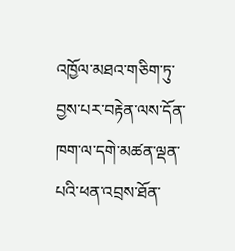འཁྱོལ་མཐའ་གཅིག་ཏུ་བྱས་པར་བརྟེན་ལས་དོན་ཁག་ལ་དགེ་མཚན་ལྡན་པའི་ཕན་འབྲས་ཐོན་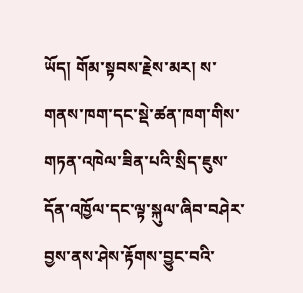ཡོད། གོམ་སྟབས་རྗེས་མར། ས་གནས་ཁག་དང་སྡེ་ཚན་ཁག་གིས་གཏན་འཁེལ་ཟིན་པའི་སྲིད་ཇུས་དོན་འཁྱོལ་དང་ལྟ་སྐུལ་ཞིབ་བཤེར་བྱས་ནས་ཤེས་རྟོགས་བྱུང་བའི་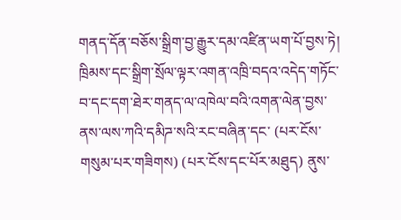གནད་དོན་བཅོས་སྒྲིག་བྱ་རྒྱུར་དམ་འཛིན་ཡག་པོ་བྱས་ཏེ། ཁྲིམས་དང་སྒྲིག་སྲོལ་ལྟར་འགན་འཁྲི་བདའ་འདེད་གཏོང་བ་དང་དག་ཐེར་གནད་ལ་འཁེལ་བའི་འགན་ལེན་བྱས་ནས་ལས་ཀའི་དམིཌ་སའི་རང་བཞིན་དང་ (པར་ངོས་གསུམ་པར་གཟིགས) (པར་ངོས་དང་པོར་མཐུད) ནུས་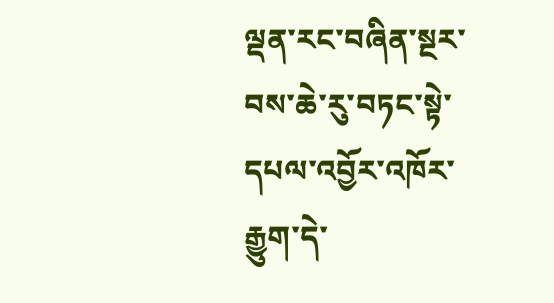ལྡན་རང་བཞིན་སྔར་བས་ཆེ་རུ་བཏང་སྟེ་དཔལ་འབྱོར་འཁོར་རྒྱུག་དེ་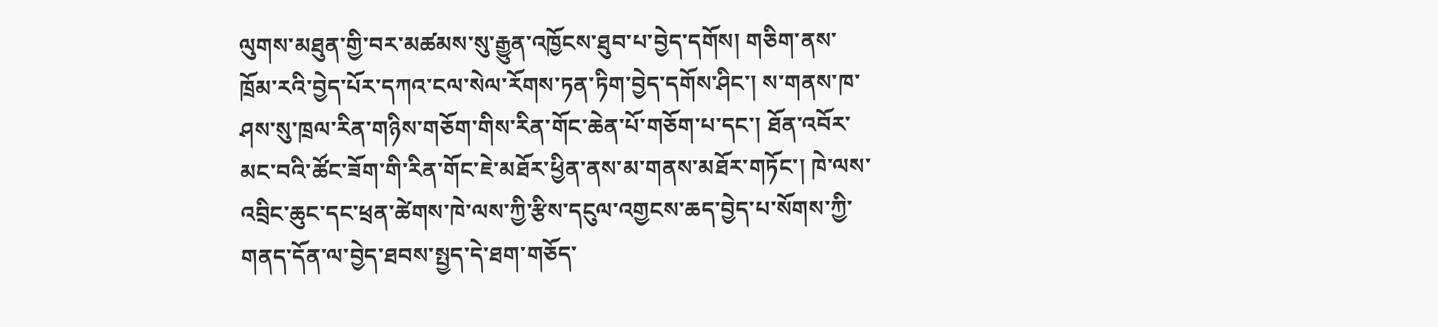ལུགས་མཐུན་གྱི་བར་མཚམས་སུ་རྒྱུན་འཁྱོངས་ཐུབ་པ་བྱེད་དགོས། གཅིག་ནས་ཁྲོམ་རའི་བྱེད་པོར་དཀའ་ངལ་སེལ་རོགས་ཏན་ཏིག་བྱེད་དགོས་ཤིང་། ས་གནས་ཁ་ཤས་སུ་ཁྲལ་རིན་གཉིས་གཅོག་གིས་རིན་གོང་ཆེན་པོ་གཅོག་པ་དང་། ཐོན་འབོར་མང་བའི་ཚོང་ཟོག་གི་རིན་གོང་ཇེ་མཐོར་ཕྱིན་ནས་མ་གནས་མཐོར་གཏོང་། ཁེ་ལས་འབྲིང་ཆུང་དང་ཕྲན་ཚེགས་ཁེ་ལས་ཀྱི་རྩིས་དངུལ་འགྱངས་ཆད་བྱེད་པ་སོགས་ཀྱི་གནད་དོན་ལ་བྱེད་ཐབས་སྤྱད་དེ་ཐག་གཅོད་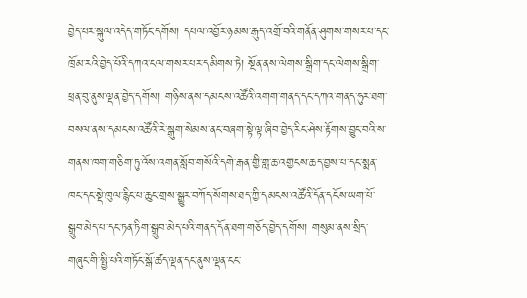བྱེད་པར་སྐུལ་འདེད་གཏོང་དགོས། དཔལ་འབྱོར་ཉམས་རྒུད་འགྲོ་བའི་གནོན་ཤུགས་གསར་པ་དང་ཁྲོམ་རའི་བྱེད་པོའི་དཀའ་ངལ་གསར་པར་དམིགས་ཏེ། སྔོན་ནས་ལེགས་སྒྲིག་དང་ལེགས་སྒྲིག་ཕྲན་བུ་ནུས་ལྡན་བྱེད་དགོས། གཉིས་ནས་དམངས་འཚོའི་འགག་གནད་དང་དཀའ་གནད་ཧུར་ཐག་བསལ་ནས་དམངས་འཚོའི་རེ་སྒུག་སེམས་ནང་བཞག་སྟེ་ལྟ་ཞིབ་བྱེད་རིང་ཤེས་རྟོགས་བྱུང་བའི་ས་གནས་ཁག་གཅིག་ཏུ་འོས་འགན་སློབ་གསོའི་དགེ་རྒན་གྱི་གླ་ཆ་འགྱངས་ཆད་བྱས་པ་དང་སྨན་ཁང་དང་སྡེ་ཁུལ་རྙིང་པ་ཆུང་གྲས་སྒྱུར་བཀོད་སོགས་ཐད་ཀྱི་དམངས་འཚོའི་དོན་དངོས་ཡག་པོ་སྒྲུབ་མེད་པ་དང་ཏན་ཏིག་སྒྲུབ་མེད་པའི་གནད་དོན་ཐག་གཅོད་བྱེད་དགོས། གསུམ་ནས་སྲིད་གཞུང་གི་སྤྱི་པའི་གཏོང་སྒོ་ཚད་ལྡན་དང་ནུས་ལྡན་ངང་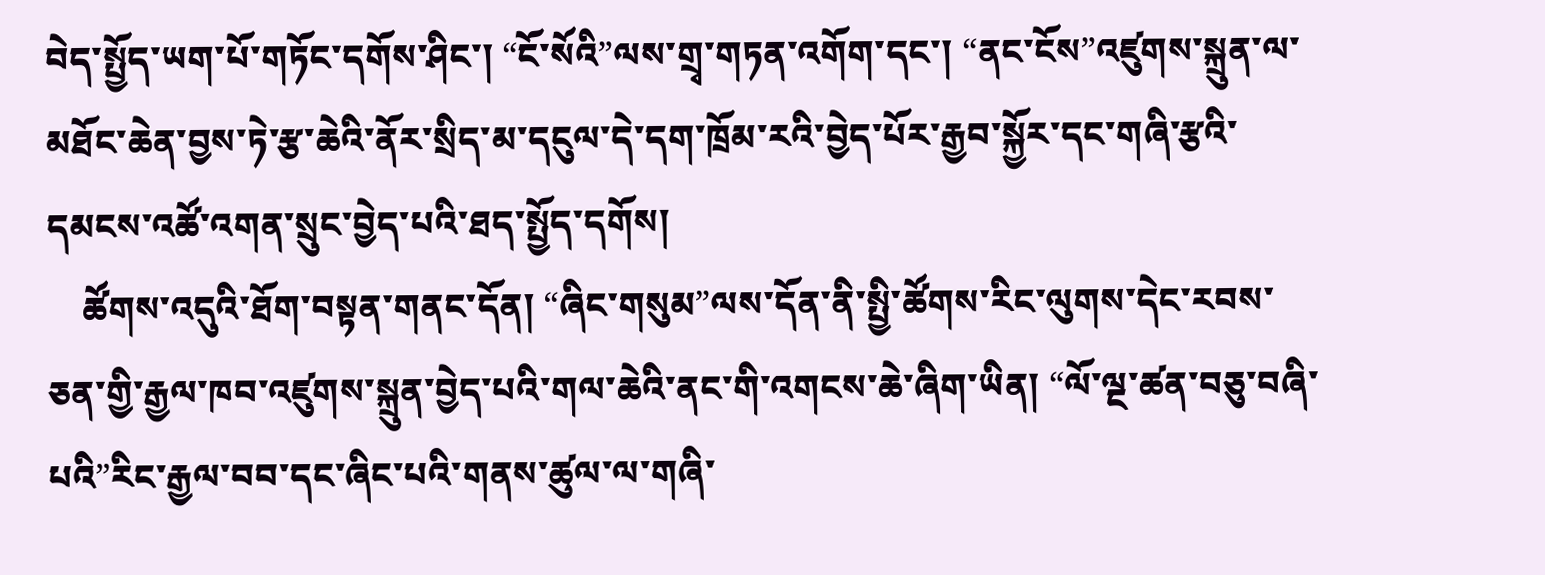བེད་སྤྱོད་ཡག་པོ་གཏོང་དགོས་ཤིང་། “ངོ་སོའི”ལས་གྲྭ་གཏན་འགོག་དང་། “ནང་ངོས”འཛུགས་སྐྲུན་ལ་མཐོང་ཆེན་བྱས་ཏེ་རྩ་ཆེའི་ནོར་སྲིད་མ་དངུལ་དེ་དག་ཁྲོམ་རའི་བྱེད་པོར་རྒྱབ་སྐྱོར་དང་གཞི་རྩའི་དམངས་འཚོ་འགན་སྲུང་བྱེད་པའི་ཐད་སྤྱོད་དགོས།
    ཚོགས་འདུའི་ཐོག་བསྟན་གནང་དོན། “ཞིང་གསུམ”ལས་དོན་ནི་སྤྱི་ཚོགས་རིང་ལུགས་དེང་རབས་ཅན་གྱི་རྒྱལ་ཁབ་འཛུགས་སྐྲུན་བྱེད་པའི་གལ་ཆེའི་ནང་གི་འགངས་ཆེ་ཞིག་ཡིན། “ལོ་ལྔ་ཚན་བཅུ་བཞི་པའི”རིང་རྒྱལ་བབ་དང་ཞིང་པའི་གནས་ཚུལ་ལ་གཞི་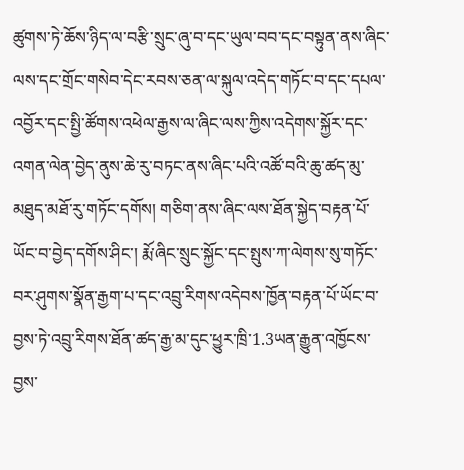ཚུགས་ཏེ་ཆོས་ཉིད་ལ་བརྩི་སྲུང་ཞུ་བ་དང་ཡུལ་བབ་དང་བསྟུན་ནས་ཞིང་ལས་དང་གྲོང་གསེབ་དེང་རབས་ཅན་ལ་སྐུལ་འདེད་གཏོང་བ་དང་དཔལ་འབྱོར་དང་སྤྱི་ཚོགས་འཕེལ་རྒྱས་ལ་ཞིང་ལས་ཀྱིས་འདེགས་སྐྱོར་དང་འགན་ལེན་བྱེད་ནུས་ཆེ་རུ་བཏང་ནས་ཞིང་པའི་འཚོ་བའི་ཆུ་ཚད་མུ་མཐུད་མཐོ་རུ་གཏོང་དགོས། གཅིག་ནས་ཞིང་ལས་ཐོན་སྐྱེད་བརྟན་པོ་ཡོང་བ་བྱེད་དགོས་ཤིང་། རྨོ་ཞིང་སྲུང་སྐྱོང་དང་སྤུས་ཀ་ལེགས་སུ་གཏོང་བར་ཤུགས་སྣོན་རྒྱག་པ་དང་འབྲུ་རིགས་འདེབས་ཁྱོན་བརྟན་པོ་ཡོང་བ་བྱས་ཏེ་འབྲུ་རིགས་ཐོན་ཚད་རྒྱ་མ་དུང་ཕྱུར་ཁྲི་1.3ཡན་རྒྱུན་འཁྱོངས་བྱས་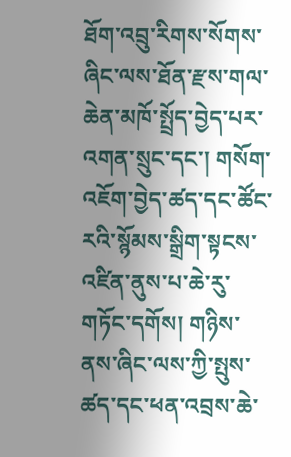ཐོག་འབྲུ་རིགས་སོགས་ཞིང་ལས་ཐོན་རྫས་གལ་ཆེན་མཁོ་སྤྲོད་བྱེད་པར་འགན་སྲུང་དང་། གསོག་འཇོག་བྱེད་ཚད་དང་ཚོང་རའི་སྙོམས་སྒྲིག་སྟངས་འཛིན་ནུས་པ་ཆེ་རུ་གཏོང་དགོས། གཉིས་ནས་ཞིང་ལས་ཀྱི་སྤུས་ཚད་དང་ཕན་འབྲས་ཆེ་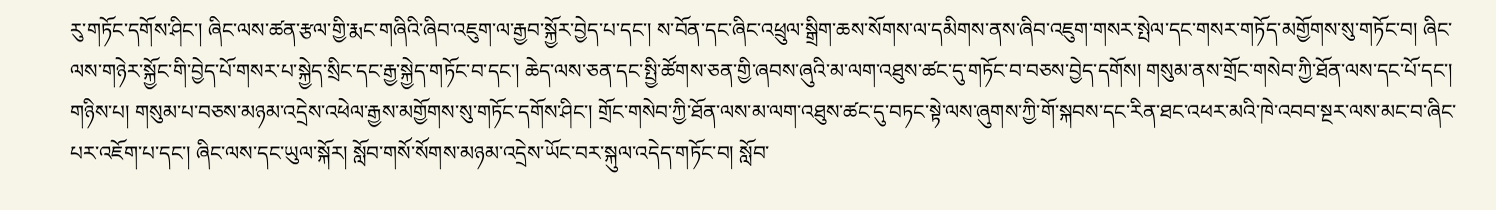རུ་གཏོང་དགོས་ཤིང་། ཞིང་ལས་ཚན་རྩལ་གྱི་རྨང་གཞིའི་ཞིབ་འཇུག་ལ་རྒྱབ་སྐྱོར་བྱེད་པ་དང་། ས་བོན་དང་ཞིང་འཕྲུལ་སྒྲིག་ཆས་སོགས་ལ་དམིགས་ནས་ཞིབ་འཇུག་གསར་སྤེལ་དང་གསར་གཏོད་མགྱོགས་སུ་གཏོང་བ། ཞིང་ལས་གཉེར་སྐྱོང་གི་བྱེད་པོ་གསར་པ་སྐྱེད་སྲིང་དང་རྒྱ་སྐྱེད་གཏོང་བ་དང་། ཆེད་ལས་ཅན་དང་སྤྱི་ཚོགས་ཅན་གྱི་ཞབས་ཞུའི་མ་ལག་འཐུས་ཚང་དུ་གཏོང་བ་བཅས་བྱེད་དགོས། གསུམ་ནས་གྲོང་གསེབ་ཀྱི་ཐོན་ལས་དང་པོ་དང་། གཉིས་པ། གསུམ་པ་བཅས་མཉམ་འདྲེས་འཕེལ་རྒྱས་མགྱོགས་སུ་གཏོང་དགོས་ཤིང་། གྲོང་གསེབ་ཀྱི་ཐོན་ལས་མ་ལག་འཐུས་ཚང་དུ་བཏང་སྟེ་ལས་ཞུགས་ཀྱི་གོ་སྐབས་དང་རིན་ཐང་འཕར་མའི་ཁེ་འབབ་སྔར་ལས་མང་བ་ཞིང་པར་འཇོག་པ་དང་། ཞིང་ལས་དང་ཡུལ་སྐོར། སློབ་གསོ་སོགས་མཉམ་འདྲེས་ཡོང་བར་སྐུལ་འདེད་གཏོང་བ། སློབ་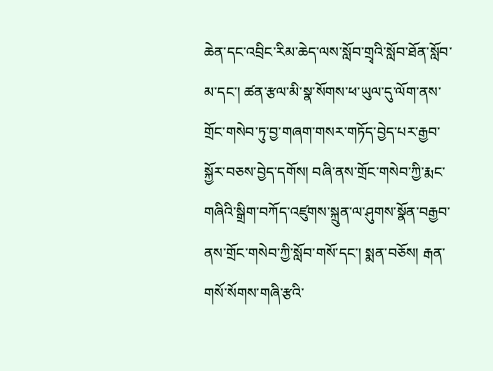ཆེན་དང་འབྲིང་རིམ་ཆེད་ལས་སློབ་གྲྭའི་སློབ་ཐོན་སློབ་མ་དང་། ཚན་རྩལ་མི་སྣ་སོགས་ཕ་ཡུལ་དུ་ལོག་ནས་གྲོང་གསེབ་ཏུ་བྱ་གཞག་གསར་གཏོད་བྱེད་པར་རྒྱབ་སྐྱོར་བཅས་བྱེད་དགོས། བཞི་ནས་གྲོང་གསེབ་ཀྱི་རྨང་གཞིའི་སྒྲིག་བཀོད་འཛུགས་སྐྲུན་ལ་ཤུགས་སྣོན་བརྒྱབ་ནས་གྲོང་གསེབ་ཀྱི་སློབ་གསོ་དང་། སྨན་བཅོས། རྒན་གསོ་སོགས་གཞི་རྩའི་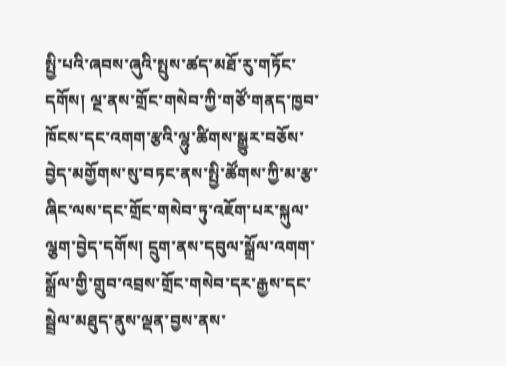སྤྱི་པའི་ཞབས་ཞུའི་སྤུས་ཚད་མཐོ་རུ་གཏོང་དགོས། ལྔ་ནས་གྲོང་གསེབ་ཀྱི་གཙོ་གནད་ཁྱབ་ཁོངས་དང་འགག་རྩའི་ལྷུ་ཚིགས་སྒྱུར་བཅོས་བྱེད་མགྱོགས་སུ་བཏང་ནས་སྤྱི་ཚོགས་ཀྱི་མ་རྩ་ཞིང་ལས་དང་གྲོང་གསེབ་ཏུ་འཇོག་པར་སྐུལ་ལྕག་བྱེད་དགོས། དྲུག་ནས་དབུལ་སྒྲོལ་འགག་སྒྲོལ་གྱི་གྲུབ་འབྲས་གྲོང་གསེབ་དར་རྒྱས་དང་སྦྲེལ་མཐུད་ནུས་ལྡན་བྱས་ནས་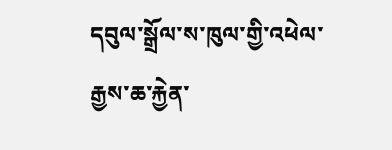དབུལ་སྒྲོལ་ས་ཁུལ་གྱི་འཕེལ་རྒྱས་ཆ་རྐྱེན་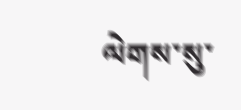ལེགས་སུ་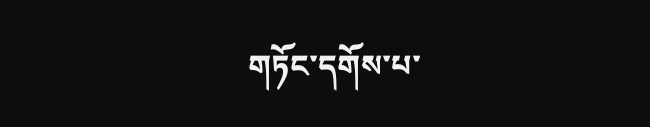གཏོང་དགོས་པ་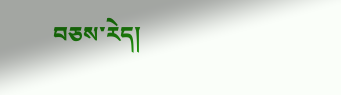བཅས་རེད།